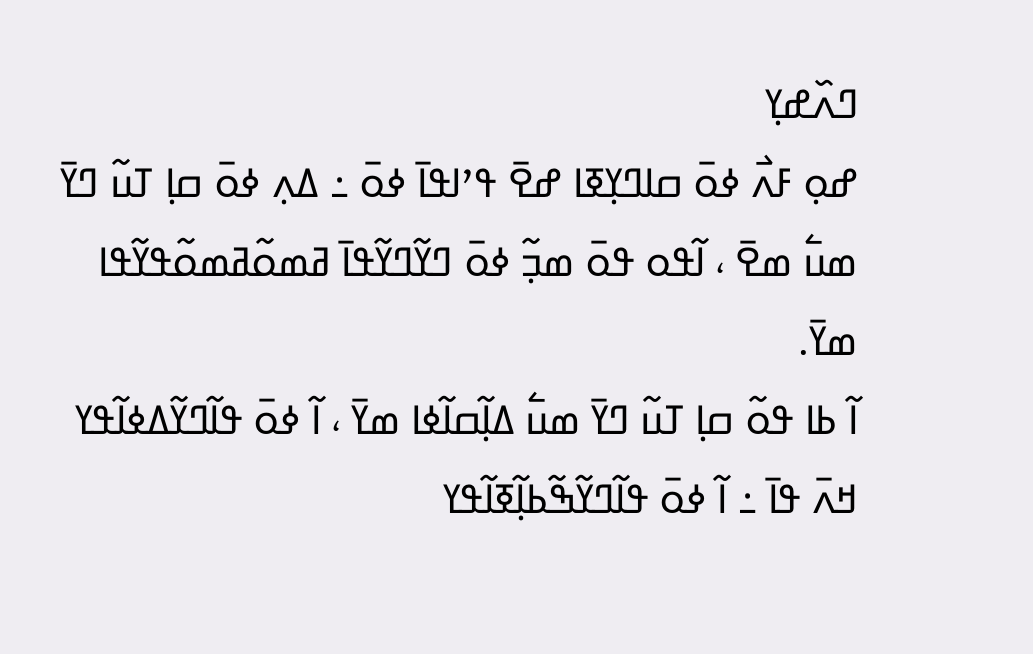ߣߍ߰ߝߌ߲
ߝߋ߲ ߓߍ߯ ߦߋ߫ ߛߊߣߌ߲ߧߊ ߝߐ߫ ߟߴߊߟߊ߫ ߦߋ߫ ߸ ߡߍ߲ ߦߋ߫ ߛߊ߲ ߠߎ߬ ߣߌ߫ ߘߎ߱ ߘߐ߫ ، ߊ߬ߟߋ ߟߋ߫ ߘߏ߲߬ ߦߋ߫ ߣߌ߬ߣߌ߬ߟߊ߫ ߥߘߋ߬ߥߘߋ߬ߟߌ߬ߟߊ ߘߌ߫.
ߊ߬ ߕߊ ߟߋ߬ ߛߊ߲ ߠߎ߬ ߣߌ߫ ߘߎ߱ ߡߊ߲߬ߛߊ߬ߦߊ ߘߌ߫ ، ߊ߬ ߦߋ߫ ߟߊ߬ߣߌ߬ߡߦߊ߬ߟߌ ߞߍ߫ ߟߊ߫ ߸ ߊ߬ ߦߋ߫ ߟߊ߬ߣߌ߬ߒ߬ߕߊ߲߬ߧߊ߬ߟߌ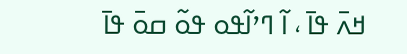ߞߍ߫ ߟߊ߫ ، ߊ߬ ߣߴߊ߬ߟߋ ߟߋ߬ ߛߋ߫ ߟߊ߫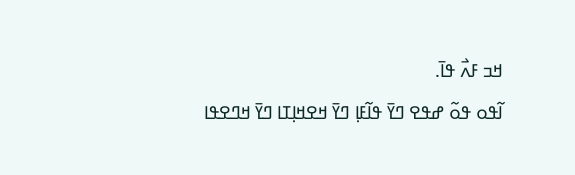ߞߏ ߓߍ߯ ߟߊ߫.
ߊ߬ߟߋ ߟߋ߬ ߝߟߐ ߣߌ߫ ߟߊ߬ߓߊ߲ ߣߌ߫ ߞߐߞߊ߲ߠߊ ߣߌ߫ ߞߣߐߟߊ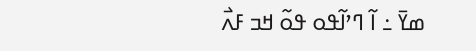ߘߌ߫ ߸ ߊ߬ ߣߴߊ߬ߟߋ ߟߋ߬ ߞߏ ߓߍ߯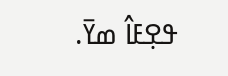ߟߐ߲ߓߊ߮ ߘߌ߫.